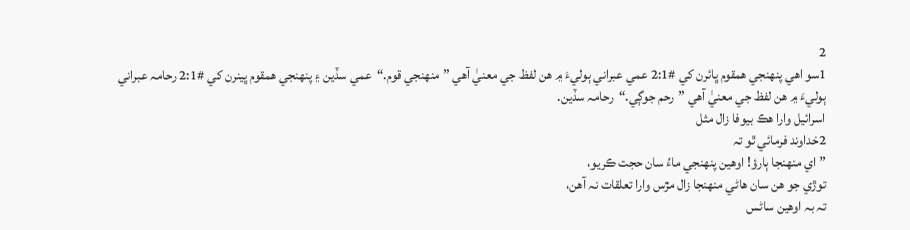2
1سو اهي پنهنجي همقوم ڀائرن کي #2:1 عمي عبراني ٻوليءَ ۾ هن لفظ جي معنيٰ آهي ”منهنجي قوم.“عمي سڏين ۽ پنهنجي همقوم ڀينرن کي #2:1 رحامہ عبراني ٻوليءَ ۾ هن لفظ جي معنيٰ آهي ”رحم جوڳي.“رحامہ سڏين.
اسرائيل وارا هڪ بيوفا زال مثل
2خداوند فرمائي ٿو تہ
”اي منهنجا ٻارؤ! اوهين پنهنجي ماءُ سان حجت ڪريو،
توڙي جو هن سان هاڻي منهنجا زال مڙس وارا تعلقات نہ آهن،
تہ بہ اوهين ساڻس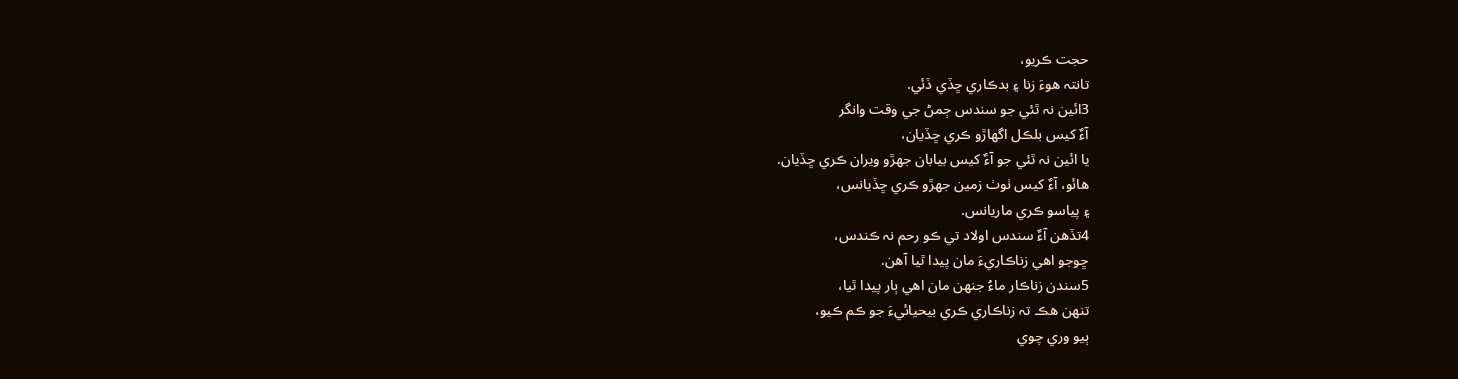حجت ڪريو،
تانتہ هوءَ زنا ۽ بدڪاري ڇڏي ڏئي.
3ائين نہ ٿئي جو سندس ڄمڻ جي وقت وانگر
آءٌ کيس بلڪل اگھاڙو ڪري ڇڏيان،
يا ائين نہ ٿئي جو آءٌ کيس بيابان جهڙو ويران ڪري ڇڏيان.
هائو، آءٌ کيس ٺوٺ زمين جهڙو ڪري ڇڏيانس،
۽ پياسو ڪري ماريانس.
4تڏهن آءٌ سندس اولاد تي ڪو رحم نہ ڪندس،
ڇوجو اهي زناڪاريءَ مان پيدا ٿيا آهن.
5سندن زناڪار ماءُ جنهن مان اهي ٻار پيدا ٿيا،
تنهن هڪ تہ زناڪاري ڪري بيحيائيءَ جو ڪم ڪيو،
ٻيو وري چوي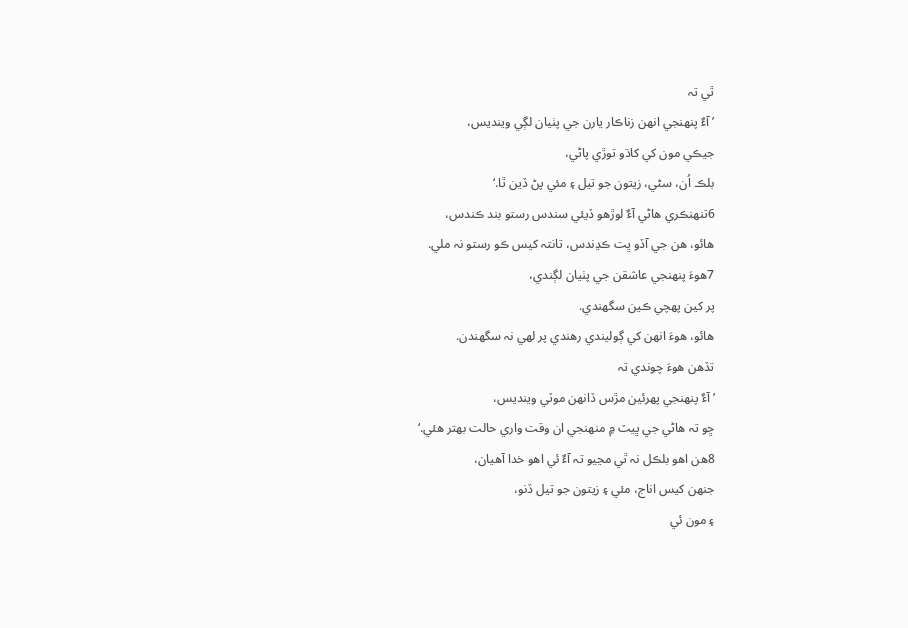ٿي تہ
’آءٌ پنهنجي انهن زناڪار يارن جي پٺيان لڳي وينديس،
جيڪي مون کي کاڌو توڙي پاڻي،
بلڪ اُن، سڻي، زيتون جو تيل ۽ مئي پڻ ڏين ٿا.‘
6تنهنڪري هاڻي آءٌ لوڙهو ڏيئي سندس رستو بند ڪندس،
هائو، هن جي آڏو ڀت ڪڍندس، تانتہ کيس ڪو رستو نہ ملي.
7هوءَ پنهنجي عاشقن جي پٺيان لڳندي،
پر کين پهچي ڪين سگھندي.
هائو، هوءَ انهن کي ڳوليندي رهندي پر لهي نہ سگھندن.
تڏهن هوءَ چوندي تہ
’آءٌ پنهنجي پهرئين مڙس ڏانهن موٽي وينديس،
ڇو تہ هاڻي جي ڀيٽ ۾ منهنجي ان وقت واري حالت بهتر هئي.‘
8هن اهو بلڪل نہ ٿي مڃيو تہ آءٌ ئي اهو خدا آهيان،
جنهن کيس اناج، مئي ۽ زيتون جو تيل ڏنو،
۽ مون ئي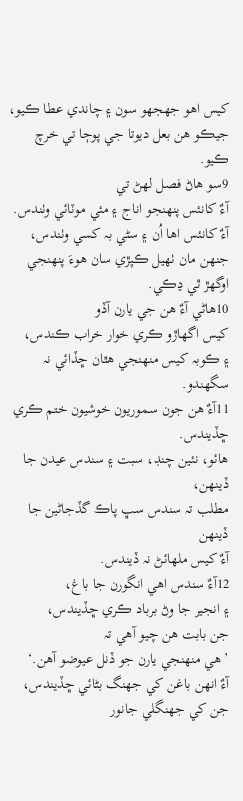کيس اهو جھجھو سون ۽ چاندي عطا ڪيو،
جيڪو هن بعل ديوتا جي پوڄا تي خرچ ڪيو.
9سو هاڻ فصل لهڻ تي
آءٌ کانئس پنهنجو اناج ۽ مئي موٽائي وٺندس.
آءٌ کانئس اها اُن ۽ سڻي بہ کسي وٺندس،
جنهن مان ٺهيل ڪپڙي سان هوءَ پنهنجي اوگھڙ ٿي ڍڪي.
10هاڻي آءٌ هن جي يارن آڏو
کيس اگھاڙو ڪري خوار خراب ڪندس،
۽ ڪوبہ کيس منهنجي هٿان ڇڏائي نہ سگھندو.
11آءٌ هن جون سموريون خوشيون ختم ڪري ڇڏيندس.
هائو، نئين چنڊ، سبت ۽ سندس عيدن جا ڏينهن،
مطلب تہ سندس سڀ پاڪ گڏجاڻين جا ڏينهن
آءٌ کيس ملهائڻ نہ ڏيندس.
12آءٌ سندس اهي انگورن جا باغ،
۽ انجير جا وڻ برباد ڪري ڇڏيندس،
جن بابت هن چيو آهي تہ
’هي منهنجي يارن جو ڏنل عيوضو آهن.‘
آءٌ انهن باغن کي جھنگ بڻائي ڇڏيندس،
جن کي جھنگلي جانور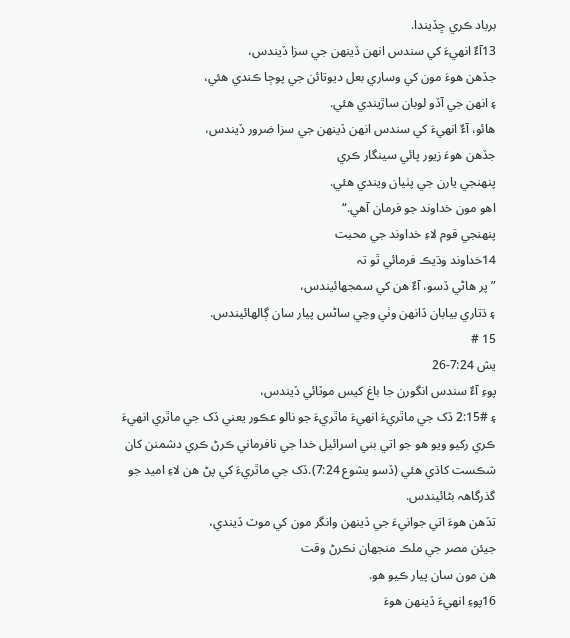برباد ڪري ڇڏيندا.
13آءٌ انهيءَ کي سندس انهن ڏينهن جي سزا ڏيندس،
جڏهن هوءَ مون کي وساري بعل ديوتائن جي پوڄا ڪندي هئي،
۽ انهن جي آڏو لوبان ساڙيندي هئي.
هائو، آءٌ انهيءَ کي سندس انهن ڏينهن جي سزا ضرور ڏيندس،
جڏهن هوءَ زيور پائي سينگار ڪري
پنهنجي يارن جي پٺيان ويندي هئي.
اهو مون خداوند جو فرمان آهي.“
پنهنجي قوم لاءِ خداوند جي محبت
14خداوند وڌيڪ فرمائي ٿو تہ
”پر هاڻي ڏسو، آءٌ هن کي سمجھائيندس،
۽ ڌتاري بيابان ڏانهن وٺي وڃي ساڻس پيار سان ڳالهائيندس.
15 #
يش 7:24-26
پوءِ آءٌ سندس انگورن جا باغ کيس موٽائي ڏيندس،
۽ #2:15 ڏک جي ماٿريءَ انهيءَ ماٿريءَ جو نالو عڪور يعني ڏک جي ماٿري انهيءَ ڪري رکيو ويو هو جو اتي بني اسرائيل خدا جي نافرماني ڪرڻ ڪري دشمنن کان شڪست کاڌي هئي (ڏسو يشوع 7:24).ڏک جي ماٿريءَ کي پڻ هن لاءِ اميد جو گذرگاهہ بڻائيندس.
تڏهن هوءَ اتي جوانيءَ جي ڏينهن وانگر مون کي موٽ ڏيندي،
جيئن مصر جي ملڪ منجھان نڪرڻ وقت
هن مون سان پيار ڪيو هو.
16پوءِ انهيءَ ڏينهن هوءَ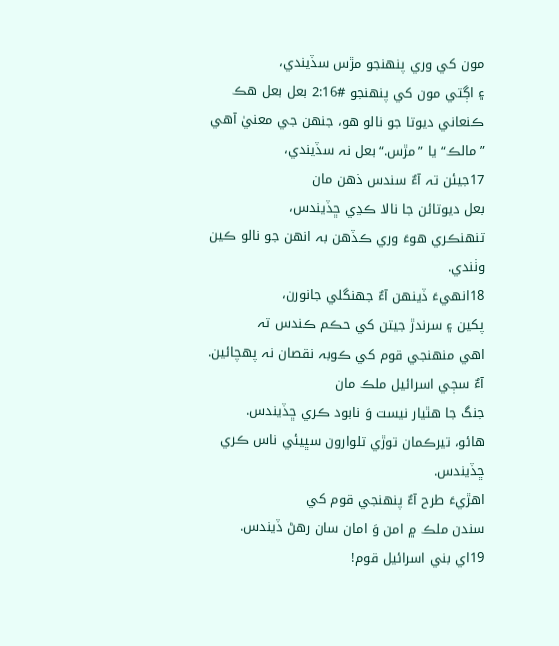مون کي وري پنهنجو مڙس سڏيندي،
۽ اڳتي مون کي پنهنجو #2:16 بعل بعل هڪ ڪنعاني ديوتا جو نالو هو، جنهن جي معنيٰ آهي ”مالڪ“ يا ”مڙس.“بعل نہ سڏيندي،
17جيئن تہ آءٌ سندس ذهن مان
بعل ديوتائن جا نالا ڪڍي ڇڏيندس،
تنهنڪري هوءَ وري ڪڏهن بہ انهن جو نالو ڪين وٺندي.
18انهيءَ ڏينهن آءٌ جھنگلي جانورن،
پکين ۽ سرندڙ جيتن کي حڪم ڪندس تہ
اهي منهنجي قوم کي ڪوبہ نقصان نہ پهچائين.
آءٌ سڄي اسرائيل ملڪ مان
جنگ جا هٿيار نيست وَ نابود ڪري ڇڏيندس.
هائو، تيرڪمان توڙي تلوارون سڀيئي ناس ڪري ڇڏيندس.
اهڙيءَ طرح آءٌ پنهنجي قوم کي
سندن ملڪ ۾ امن وَ امان سان رهڻ ڏيندس.
19اي بني اسرائيل قوم!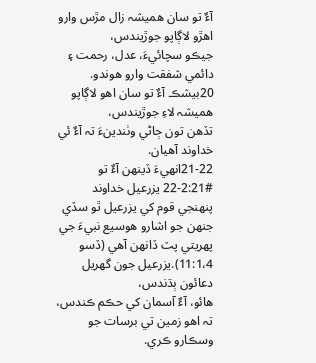آءٌ تو سان هميشہ زال مڙس وارو اهڙو لاڳاپو جوڙيندس،
جيڪو سچائيءَ، عدل، رحمت ۽ دائمي شفقت وارو هوندو.
20بيشڪ آءٌ تو سان اهو لاڳاپو هميشہ لاءِ جوڙيندس،
تڏهن تون ڄاڻي وٺندينءَ تہ آءٌ ئي خداوند آهيان.
21-22انهيءَ ڏينهن آءٌ تو #2:21-22 يزرعيل خداوند پنهنجي قوم کي يزرعيل ٿو سڏي جنهن جو اشارو هوسيع نبيءَ جي پهريتي پٽ ڏانهن آهي (ڏسو 11:1،4).يزرعيل جون گھريل دعائون ٻڌندس،
هائو، آءٌ آسمان کي حڪم ڪندس،
تہ اهو زمين تي برسات جو وسڪارو ڪري.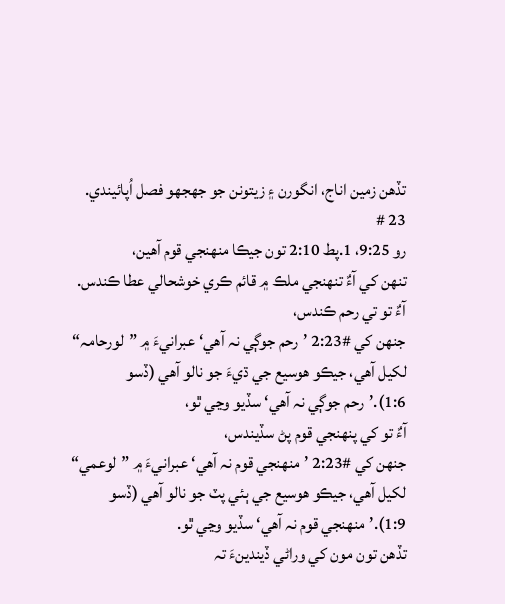تڏهن زمين اناج، انگورن ۽ زيتونن جو جھجھو فصل اُپائيندي.
23 #
رو 9:25، 1.پط 2:10 تون جيڪا منهنجي قوم آهين،
تنهن کي آءٌ تنهنجي ملڪ ۾ قائم ڪري خوشحالي عطا ڪندس.
آءٌ تو تي رحم ڪندس،
جنهن کي #2:23 ’رحم جوڳي نہ آهي‘ عبرانيءَ ۾ ”لورحامہ“ لکيل آهي، جيڪو هوسيع جي ڌيءَ جو نالو آهي (ڏسو 1:6).’رحم جوڳي نہ آهي‘ سڏيو وڃي ٿو،
آءٌ تو کي پنهنجي قوم پڻ سڏيندس،
جنهن کي #2:23 ’منهنجي قوم نہ آهي‘ عبرانيءَ ۾ ”لوعمي“ لکيل آهي، جيڪو هوسيع جي ٻئي پٽ جو نالو آهي (ڏسو 1:9).’منهنجي قوم نہ آهي‘ سڏيو وڃي ٿو.
تڏهن تون مون کي وراڻي ڏيندينءَ تہ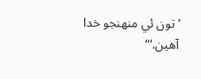’تون ئي منهنجو خدا آهين.‘“